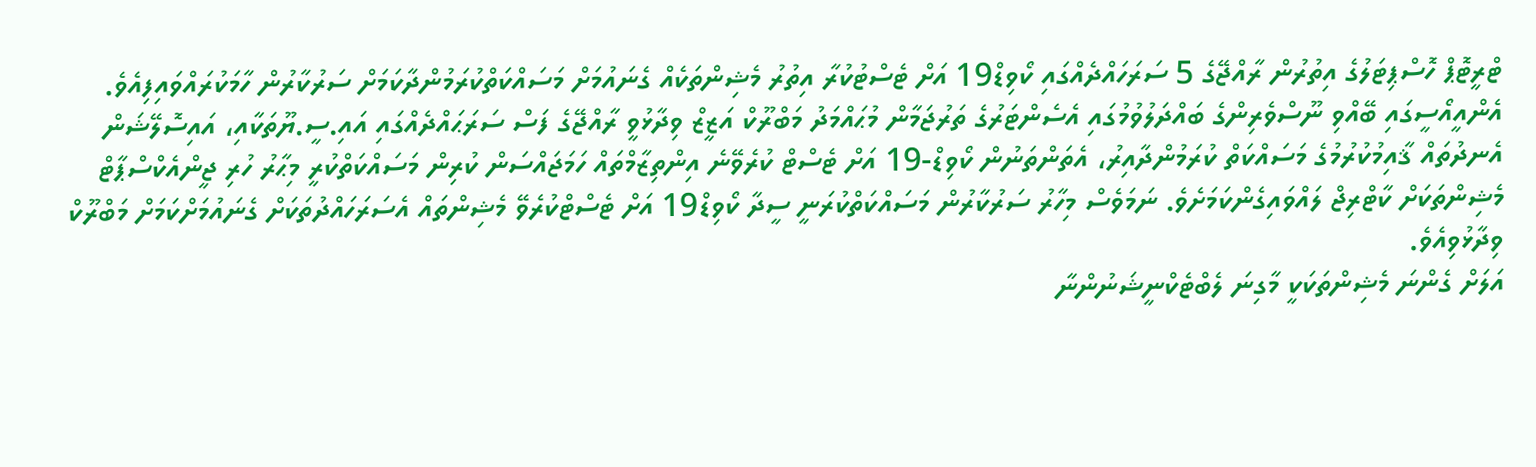ޓްރީޓޮޕް ހޮސްޕިޓަލުގެ އިތުރުން ރާއްޖޭގެ 5 ސަރަހައްދެއްގައި ކޯވިޑް19 އަށް ޓެސްޓުކުރާ އިތުރު މެޝިންތަކެއް ގެނައުމަށް މަސައްކަތްކުރަމުންދާކަމަށް ސަރުކާރުން ހާމަކުރައްވައިފިއެވެ.
އެންއީއޯސީގައި ބޭއްވި ނޫސްވެރިންގެ ބައްދަލުވުމުގައި އެސެންޓަރުގެ ތަރުޖަމާން މުޙައްމަދު މަބްރޫކް އަޒީޒް ވިދާޅުވީ ރާއްޖޭގެ ފަސް ސަރަޙައްދެއްގައި އައި.ސީ.ޔޫތަކާއި، އައިސޮލޭޝަން އެނދުތައް ޤާއިމުކުރުމުގެ މަސައްކަތް ކުރަމުންދާއިރު، އެތަންތަނުން ކޯވިޑް-19 އަށް ޓެސްޓް ކުރެވޭނެ އިންތިޒާމްތައް ހަމަޖައްސަން ކުރިން މަސައްކަތްކުރީ މިޙާރު ހުރި ޖީންއެކްސްޕާޓް މެޝިންތަކަށް ކާޓްރިޖް ލައްވައިގެންކަމަށެވެ. ނަމަވެސް މިހާރު ސަރުކާރުން މަސައްކަތްކުރަނީ ސީދާ ކޯވިޑް19 އަށް ޓެސްޓްކުރެވޭ މެޝިންތައް އެސަރަހައްދުތަކަށް ގެނައުމަށްކަމަށް މަބްރޫކް ވިދާޅުވިއެވެ.
އަލަށް ގެންނަ މެޝިންތަކަކީ މާގިނަ ލެބްޓެކްނީޝަނުންނާ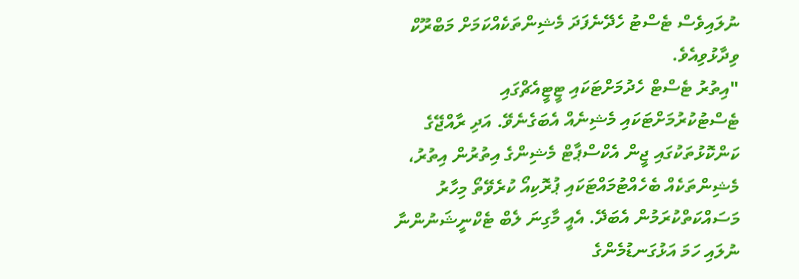ނުލައިވެސް ޓެސްޓު ހެދޭނެފަދަ މެޝިންތަކެއްކަމަށް މަބްރޫކް ވިދާޅުވިއެވެ.
"އިތުރު ޓެސްޓް ހެދުމަށްޓަކައި ޓީޓީއެޗްގައި ޓެސްޓުކުރުމަށްޓަކައި މެޝިނެއް އެބަގެނެވޭ. އަދި ރާއްޖޭގެ ކަންކޮޅުތަކުގައި ޖީން އެކްސްޕާޓް މެޝިންގެ އިތުރުން އިތުރު، މެޝިންތަކެއް ބެހެއްޓުމައްޓަކައި ޕުރޮކިއޯ ކުރެވޭތޯ މިހާރު މަސައްކަތްކުރަމުން އެބަދޭ. އެއީ މާގިނަ ލެބް ޓެކްނީޝަނުންނާ ނުލައި ހަމަ އަޅުގަނޑުމެންގެ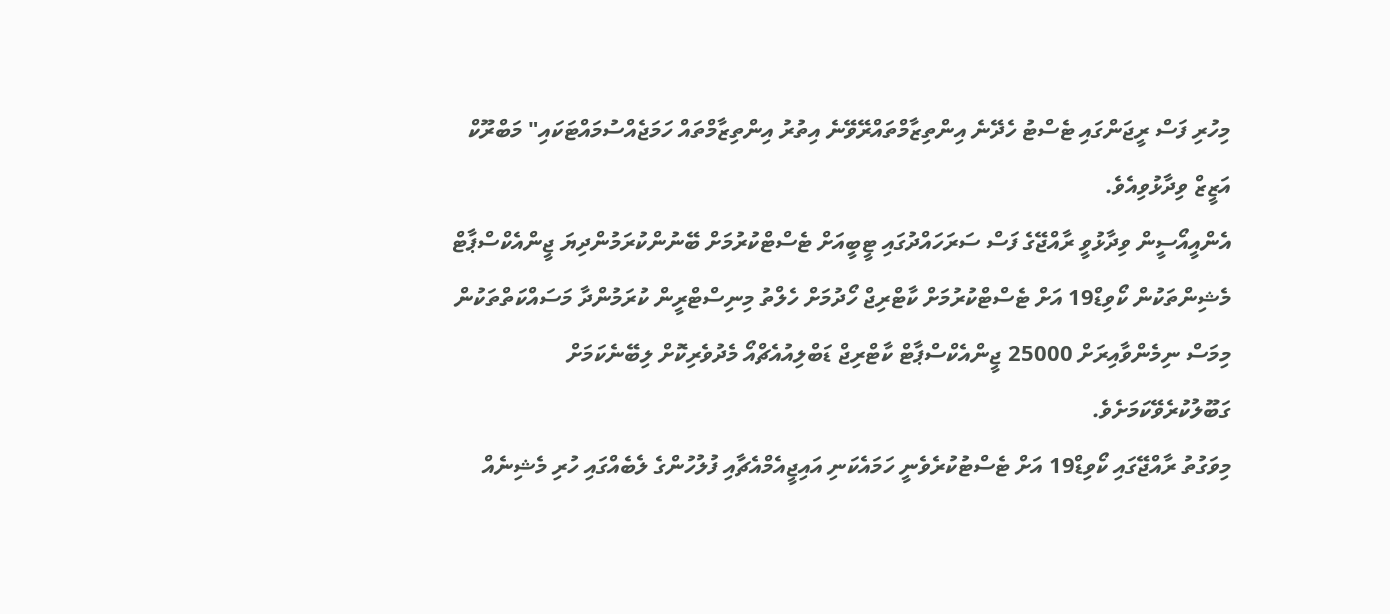މިހުރި ފަސް ރީޖަންގައި ޓެސްޓު ހެދޭނެ އިންތިޒާމްތައްރޭވޭނެ އިތުރު އިންތިޒާމްތައް ހަމަޖެއްސުމައްޓަކައި" މަބްރޫކް އަޒީޒް ވިދާޅުވިއެވެ.
އެންއީއޯސީން ވިދާޅުވީ ރާއްޖޭގެ ފަސް ސަރަހައްދުގައި ޓީބީއަށް ޓެސްޓްކުރުމަށް ބޭނުންކުރަމުންދިޔަ ޖީންއެކްސްޕާޓް މެޝިންތަކުން ކޯވިޑް19 އަށް ޓެސްޓްކުރުމަށް ކާޓްރިޖް ހޯދުމަށް ހެލްތު މިނިސްޓްރީން ކުރަމުންދާ މަސައްކަތްތަކުން މިމަސް ނިމެންވާއިރަށް 25000 ޖީންއެކްސްޕާޓް ކާޓްރިޖް ޑަބްލިއުއެޗްއޯ މެދުވެރިކޮށް ލިބޭނެކަމަށް ގަބޫލުކުރެވޭކަމަށެވެ.
މިވަގުތު ރާއްޖޭގައި ކޯވިޑް19 އަށް ޓެސްޓުކުރެވެނީ ހަމައެކަނި އައިޖީއެމްއެޗާއި ފުލުހުންގެ ލެބެއްގައި ހުރި މެޝިނެއް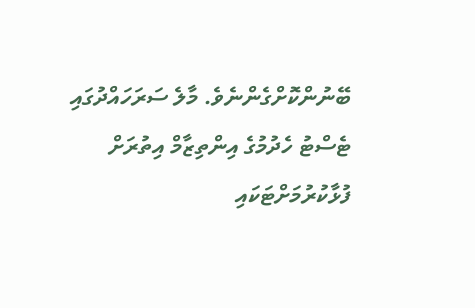ބޭނުންކޮށްގެންނެވެ. މާލެ ސަރަހައްދުގައި ޓެސްޓު ހެދުމުގެ އިންތިޒާމް އިތުރަށް ފުޅާކުރުމަށްޓަކައި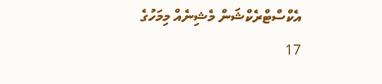އެކްސްޓްރެކްޝަން މެޝިނެއް މިމަހުގެ 17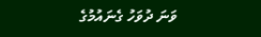ވަނަ ދުވަހު ގެނައުމުގެ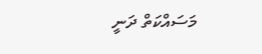މަސައްކަތް ދަނީ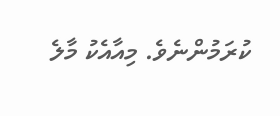ކުރަމުންނެވެ. މިއާއެކު މާލެ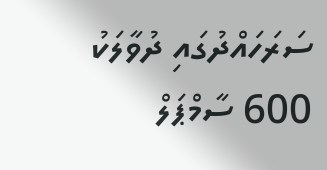ސަރަހައްދުގައި ދުވާލަކު 600 ސާމްޕަލް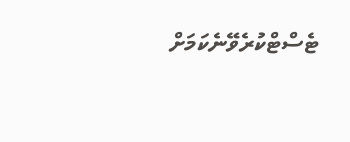ޓެސްޓްކުރެވޭނެކަމަށް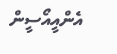އެންއީއޯސީން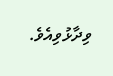ވިދާޅުވިއެވެ.